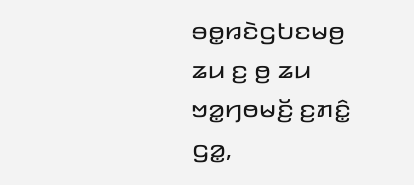ꤋꤥ꤭ꤙꤢꤧꤞꤝꤢꤗꤥ꤬ ꤘꤣ ꤢ꤬ ꤥ꤬ ꤘꤣ ꤠꤤ꤭ꤚꤥꤗꤢꤩ꤬ ꤢ꤬ꤊꤢꤨ꤭ ꤞꤤ꤭,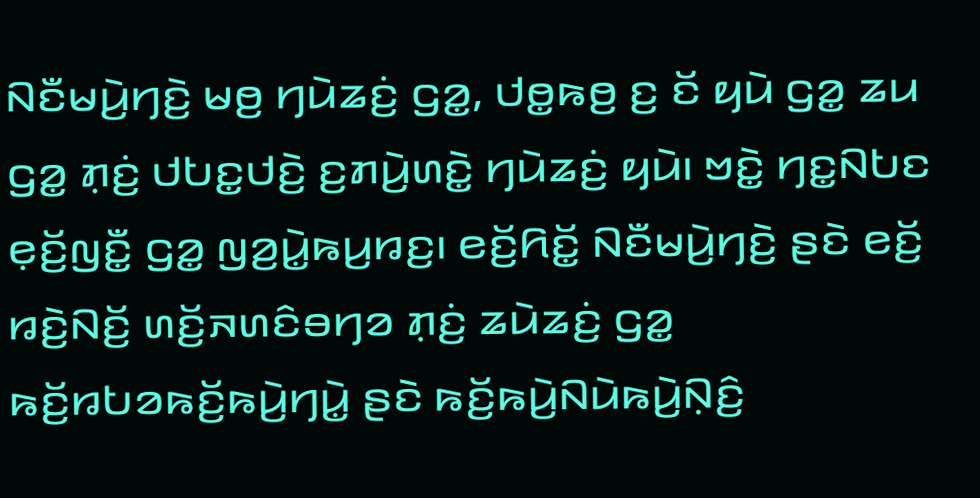ꤡꤢꤪꤗꤣꤧ꤬ꤚꤢꤧ꤬ ꤗꤥ꤬ ꤚꤣꤧꤘꤢꤦ꤬ ꤞꤤ꤭, ꤓꤥ꤭ꤒꤥ꤬ ꤢ꤬ ꤢꤩ ꤟꤣꤧ ꤞꤤ꤭ ꤘꤣ ꤞꤤ꤭ ꤊ꤫ꤢꤦ꤬ ꤓꤝꤢ꤭ꤓꤢꤧ꤬ ꤢ꤬ꤊꤣꤧ꤬ꤛꤢꤧ꤭ ꤚꤣꤧꤘꤢꤦ꤬ ꤟꤣꤧ꤯ ꤠꤢꤧ꤭ ꤚꤢ꤭ꤡꤝꤢ ꤕ꤫ꤢꤩ꤬ꤜꤢꤪ꤭ ꤞꤤ꤭ ꤜꤤ꤬ꤣꤧ꤭ꤒꤣ꤬ꤙꤢ꤬꤯ ꤕꤢꤩ꤬ꤖꤢꤩ꤭ ꤡꤢꤪꤗꤣꤧ꤬ꤚꤢꤧ꤬ ꤔꤢꤧ ꤕꤢꤩ꤬ ꤙꤢꤧ꤬ꤡꤢꤩ꤬ ꤛꤢꤩ꤬ꤏꤛꤢꤨꤋꤚꤤ ꤊ꤫ꤢꤦ꤬ ꤘꤣꤧꤘꤢꤦ꤬ ꤞꤤ꤭ ꤒꤢꤩ꤬ꤙꤝꤤꤒꤢꤩ꤬ꤒꤣꤧ꤬ꤚꤣꤧ꤭ ꤔꤢꤧ ꤒꤢꤩ꤬ꤒꤣꤧ꤬ꤡꤣꤧꤒꤣꤧ꤬ꤡ꤫ꤢꤨ꤬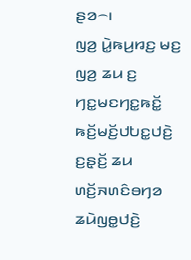ꤔꤤ꤮꤯
ꤜꤤ꤬ ꤣꤧ꤭ꤒꤣ꤬ꤙꤢ꤬ ꤗꤢ꤬ ꤜꤤ꤬ ꤘꤣ ꤢ꤬ ꤚꤢ꤭ꤗꤢꤚꤢ꤭ꤒꤢꤩ꤭ ꤒꤢꤩ꤬ꤗꤢꤩ꤬ꤓꤝꤢ꤭ꤓꤢꤧ꤬ ꤢ꤬ꤔ꤫ꤢꤩ꤬ ꤘꤣ ꤛꤢꤩ꤬ꤏꤛꤢꤨꤋꤚꤤ ꤘꤣꤧꤜꤥ꤭ꤓꤢꤧ꤬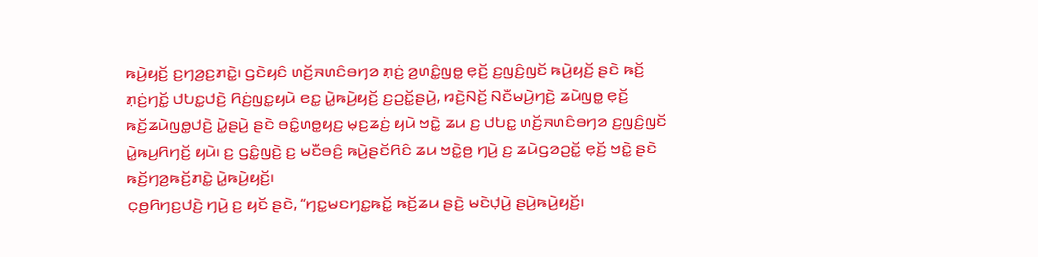ꤒꤣꤧ꤬ꤟꤢꤩ꤬ ꤢ꤬ꤚꤤ꤬ꤢ꤬ꤊꤢꤧ꤭꤯ ꤞꤢꤧꤟꤢꤨ ꤛꤢꤩ꤬ꤏꤛꤢꤨꤋꤚꤤ ꤊ꤫ꤢꤦ꤬ ꤤ꤬ꤛꤢꤨ꤭ꤜꤥ꤭ ꤕ꤫ꤢꤩ꤬ ꤢ꤬ꤜꤢꤨ꤬ꤜꤢꤩ ꤒꤣꤧ꤬ꤟꤢꤩ꤬ ꤔꤢꤧ ꤒꤢꤩ꤬ ꤊ꤫ꤢꤦ꤬ꤚꤢꤩ꤭ ꤓꤝꤢ꤭ꤓꤢꤧ꤬ ꤖꤢꤦ꤬ꤜꤢ꤭ꤟꤣꤧ ꤕꤢ꤭ ꤣꤧ꤭ꤒꤣꤧ꤬ꤟꤢꤩ꤬ ꤢ꤬ꤑꤢꤩ꤭ꤔꤣꤧ꤬, ꤙꤢꤧ꤬ꤡꤢꤩ꤬ ꤡꤢꤪꤗꤣꤧ꤬ꤚꤢꤧ꤬ ꤘꤣꤧꤜꤥ꤭ ꤕ꤫ꤢꤩ꤬ ꤒꤢꤩ꤬ꤘꤣꤧꤜꤥ꤭ꤓꤢꤧ꤬ ꤣꤧ꤭ꤔꤣꤧ꤬ ꤔꤢꤧ ꤋꤢꤨ꤭ꤛꤥ꤭ꤟꤢ꤬ ꤗ꤫ꤢ꤬ꤘꤢꤦ꤬ ꤟꤣꤧ ꤠꤢꤧ꤭ ꤘꤣ ꤢ꤬ ꤓꤝꤢ꤭ ꤛꤢꤩ꤬ꤏꤛꤢꤨꤋꤚꤤ ꤢ꤬ꤜꤢꤨ꤬ꤜꤢꤩ ꤣꤧ꤭ꤒꤣ꤬ꤖꤚꤢꤩ꤬ ꤟꤣꤧ꤯ ꤢ꤬ ꤞꤢꤨ꤭ꤜꤢꤧ꤬ ꤢ꤬ ꤗꤢꤪꤋꤢꤨ꤬ ꤒꤣꤧ꤬ꤔꤢꤩꤖꤢꤨ ꤘꤣ ꤠꤢꤧ꤭ꤥ꤬ ꤚꤣꤧ꤬ ꤢ꤬ ꤘꤣꤧꤞꤤꤑꤢꤩ꤭ ꤕ꤫ꤢꤩ꤬ ꤠꤢꤧ꤭ ꤔꤢꤧ ꤒꤢꤩ꤬ꤚꤤ꤬ꤒꤢꤩ꤬ꤊꤢꤧ꤭ ꤣꤧ꤭ꤒꤣꤧ꤬ꤟꤢꤩ꤬꤯
ꤍ꤫ꤥ꤬ꤖꤚꤢ꤬ꤓꤢꤧ꤬ ꤚꤣꤧ꤬ ꤢ꤬ ꤟꤢꤩ ꤔꤢꤧ, “ꤚꤢ꤭ꤗꤢꤚꤢ꤭ꤒꤢꤩ꤭ ꤒꤢꤩ꤬ꤘꤣ ꤔꤢꤧ꤬ ꤗꤢꤧꤓ꤫ꤣꤧ꤬ ꤔꤣꤧ꤬ꤒꤣꤧ꤬ꤟꤢꤩ꤬꤯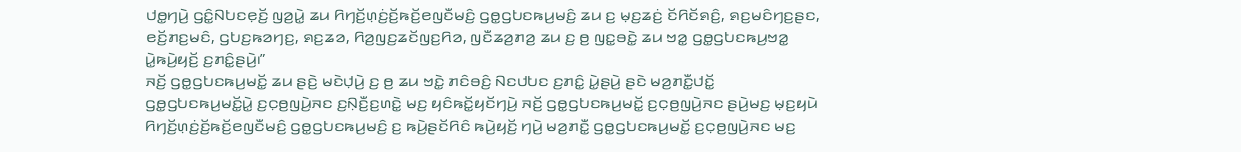ꤓꤥ꤭ꤚꤣꤧ꤬ ꤞꤢꤨ꤭ꤡꤝꤢꤕ꤫ꤢꤩ꤬ ꤜꤤ꤬ꤣꤧ꤭ ꤘꤣ ꤖꤚꤢꤩ꤬ꤛ꤫ꤢꤦ꤬ꤢꤩ꤬ꤒꤢꤩ꤬ꤕꤜꤢꤪꤗꤢꤨ꤬ ꤞꤥ꤭ꤞꤝꤢꤒꤣ꤬ꤗꤢꤨ꤬ ꤘꤣ ꤢ꤬ ꤗ꤫ꤢ꤬ꤘꤢꤦ꤬ ꤢꤩꤖꤢꤩꤎꤢꤨ꤬, ꤎꤢ꤬ꤗꤢꤨꤚꤢ꤬ꤔꤢ, ꤕꤢꤩ꤬ꤊꤢ꤬ꤗꤢꤨ, ꤞꤝꤢ꤬ꤒꤤꤚꤢ꤬, ꤎꤢ꤬ꤘꤤ, ꤖꤤ꤬ꤜꤢ꤬ꤘꤢꤩꤜꤢ꤬ꤖꤤ, ꤜꤢꤪꤘꤤ꤬ꤊꤤ꤬ ꤘꤣ ꤢ꤬ ꤥ꤬ ꤜꤢ꤭ꤋꤢꤧ꤭ ꤘꤣ ꤠꤤ꤭ ꤞꤥ꤭ꤞꤝꤢꤒꤣ꤬ꤠꤤ꤭ ꤣꤧ꤭ꤒꤣꤧ꤬ꤟꤢꤩ꤬ ꤢ꤬ꤊꤢꤨ꤭ꤔꤣꤧ꤬꤯”
ꤏꤢꤩ꤬ ꤞꤥ꤭ꤞꤝꤢꤒꤣ꤬ꤗꤢꤩ꤭ ꤘꤣ ꤔꤢꤧ꤬ ꤗꤢꤧꤓ꤫ꤣꤧ꤬ ꤢ꤬ ꤥ꤬ ꤘꤣ ꤠꤢꤧ꤭ ꤊꤢꤨꤋꤢꤨ꤬ ꤡꤢꤓꤝꤢ ꤢ꤬ꤊꤢꤨ꤭ ꤣꤧ꤭ꤔꤣꤧ꤬ ꤔꤢꤧ ꤗꤤ꤬ꤊꤢꤪ꤭ꤓꤢꤩ꤭ ꤞꤥ꤭ꤞꤝꤢꤒꤣ꤬ꤗꤢꤩ꤭ꤣꤧ꤭ ꤢ꤬ꤍ꤫ꤥ꤬ꤜꤣꤧ꤬ꤏꤢ ꤢ꤬ꤡ꤫ꤢꤪ꤬ꤢ꤬ꤛꤢꤧ꤭ ꤗꤢ꤬ ꤟꤢꤨꤒꤢꤩ꤭ꤟꤢꤩꤚꤣꤧ꤬ ꤏꤢꤩ꤬ ꤞꤥ꤭ꤞꤝꤢꤒꤣ꤬ꤗꤢꤩ꤭ ꤢ꤬ꤍ꤫ꤥ꤬ꤜꤣꤧ꤬ꤏꤢ ꤔꤣꤧ꤬ꤗꤢ꤬ ꤗ꤫ꤢ꤬ꤟꤣꤧ ꤖꤚꤢꤩ꤬ꤛ꤫ꤢꤦ꤬ꤢꤩ꤬ꤒꤢꤩ꤬ꤕꤜꤢꤪꤗꤢꤨ꤬ ꤞꤥ꤭ꤞꤝꤢꤒꤣ꤬ꤗꤢꤨ꤬ ꤢ꤬ ꤒꤣꤧ꤬ꤔꤢꤩꤖꤢꤨ ꤒꤣꤧ꤬ꤟꤢꤩ꤬ ꤚꤣꤧ꤬ ꤗꤤ꤬ꤊꤢꤪ꤭ ꤞꤥ꤭ꤞꤝꤢꤒꤣ꤬ꤗꤢꤩ꤭ ꤢ꤬ꤍ꤫ꤥ꤬ꤜꤣꤧ꤬ꤏꤢ ꤗꤢ꤬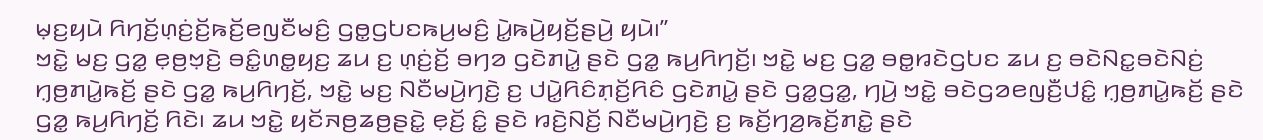ꤗ꤫ꤢ꤬ꤟꤣꤧ ꤖꤚꤢꤩ꤬ꤛ꤫ꤢꤦ꤬ꤢꤩ꤬ꤒꤢꤩ꤬ꤕꤜꤢꤪꤗꤢꤨ꤬ ꤞꤥ꤭ꤞꤝꤢꤒꤣ꤬ꤗꤢꤨ꤬ ꤣꤧ꤭ꤒꤣꤧ꤬ꤟꤢꤩ꤬ꤔꤣꤧ꤬ ꤟꤣꤧ꤯”
ꤠꤢꤧ꤭ ꤗꤢ꤬ ꤞꤤ꤭ ꤕ꤫ꤥ꤬ꤠ꤫ꤢꤧ꤬ ꤋꤢꤨ꤭ꤛꤥ꤭ꤟꤢ꤬ ꤘꤣ ꤢ꤬ ꤛ꤫ꤢꤦ꤬ꤢꤩ꤬ ꤋꤚꤤ ꤞꤢꤧꤊꤣꤧ꤭ ꤔꤢꤧ ꤞꤤ꤭ ꤒꤣ꤬ꤖꤚꤢꤩ꤬꤯ ꤠꤢꤧ꤭ ꤗꤢ꤬ ꤞꤤ꤭ ꤋꤥ꤭ꤙꤢꤧꤞꤝꤢ ꤘꤣ ꤢ꤬ ꤋꤢꤧꤡꤢ꤭ꤋꤢꤧꤡꤢꤦ꤬ ꤚ꤫ꤥ꤬ꤊꤣꤧ꤭ꤒꤢꤩ꤬ ꤔꤢꤧ ꤞꤤ꤭ ꤒꤣ꤬ꤖꤚꤢꤩ꤬, ꤠꤢꤧ꤭ ꤗꤢ꤬ ꤡꤢꤪꤗꤣꤧ꤬ꤚꤢꤧ꤬ ꤢ꤬ ꤓꤣꤧ꤭ꤖꤢꤨꤊ꤫ꤢꤩ꤬ꤖꤢꤨ ꤞꤢꤧꤊꤣꤧ꤭ ꤔꤢꤧ ꤞꤤ꤭ꤞꤤ꤭, ꤚꤣꤧ꤬ ꤠꤢꤧ꤭ ꤋꤢꤧꤞꤤꤕꤜꤢꤪ꤬ꤓꤢꤨ꤭ ꤚ꤫ꤥ꤬ꤊꤣꤧ꤭ꤒꤢꤩ꤬ ꤔꤢꤧ ꤞꤤ꤭ ꤒꤣ꤬ꤖꤚꤢꤩ꤬ ꤖꤢꤧ꤯ ꤘꤣ ꤠꤢꤧ꤭ ꤟꤢꤩꤏꤥ꤬ꤘꤥ꤬ꤔꤢꤧ꤭ ꤕ꤫ꤢꤩ꤬ ꤢꤨ꤭ ꤔꤢꤧ ꤙꤢꤧ꤬ꤡꤢꤩ꤬ ꤡꤢꤪꤗꤣꤧ꤬ꤚꤢꤧ꤬ ꤢ꤬ ꤒꤢꤩ꤬ꤚꤤ꤬ꤒꤢꤩ꤬ꤊꤢꤧ꤭ ꤔꤢꤧ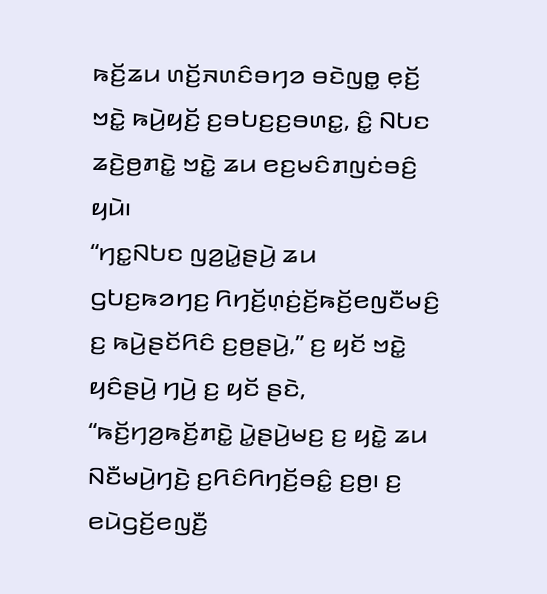ꤒꤢꤩ꤬ꤘꤣ ꤛꤢꤩ꤬ꤏꤛꤢꤨꤋꤚꤤ ꤋꤢꤧꤜꤥ꤭ ꤕ꤫ꤢꤩ꤬ ꤠꤢꤧ꤭ ꤒꤣꤧ꤬ꤟꤢꤩ꤬ ꤢ꤬ꤋꤝꤢ꤬ꤢ꤬ꤋꤛꤢ꤭, ꤢꤨ꤭ ꤡꤝꤢ ꤘꤢꤧ꤬ꤥ꤬ꤊꤢꤧ꤭ ꤠꤢꤧ꤭ ꤘꤣ ꤕꤢ꤬ꤗꤢꤨꤊꤜꤢꤦꤋꤢꤨ꤬ ꤟꤣꤧ꤯
“ꤚꤢ꤭ꤡꤝꤢ ꤜꤤ꤬ꤣꤧ꤭ꤔꤣꤧ꤬ ꤘꤣ ꤞꤝꤢ꤬ꤒꤤꤚꤢ꤬ ꤖꤚꤢꤩ꤬ꤛ꤫ꤢꤦ꤬ꤢꤩ꤬ꤒꤢꤩ꤬ꤕꤜꤢꤪꤗꤢꤨ꤬ ꤢ꤬ ꤒꤣꤧ꤬ꤔꤢꤩꤖꤢꤨ ꤢ꤬ꤥ꤬ꤔꤣꤧ꤬,” ꤢ꤬ ꤟꤢꤩ ꤠꤢꤧ꤭ ꤟꤢꤨꤔꤣꤧ꤬ ꤚꤣꤧ꤬ ꤢ꤬ ꤟꤢꤩ ꤔꤢꤧ, “ꤒꤢꤩ꤬ꤚꤤ꤬ꤒꤢꤩ꤬ꤊꤢꤧ꤭ ꤣꤧ꤭ꤔꤣꤧ꤬ꤗꤢ꤬ ꤢ꤬ ꤟꤢꤧ꤭ ꤘꤣ ꤡꤢꤪꤗꤣꤧ꤬ꤚꤢꤧ꤬ ꤢ꤬ꤖꤢꤨꤖꤚꤢꤩ꤬ꤋꤢꤨ꤭ ꤢ꤬ꤥ꤬꤯ ꤢ꤬ ꤕꤣꤧꤞꤢꤩ꤬ꤕꤜꤢꤪ꤬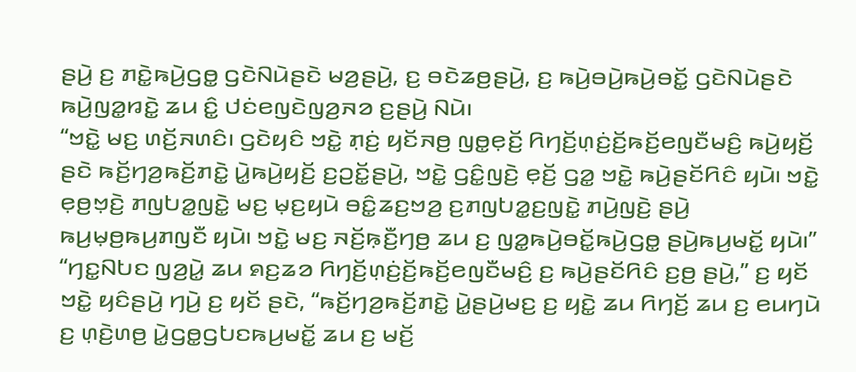ꤔꤣꤧ꤬ ꤢ꤬ ꤊꤢꤧ꤭ꤒꤣꤧ꤬ꤞꤥ꤭ ꤞꤢꤧꤡꤣꤧꤔꤢꤧ ꤗꤤ꤬ꤔꤣꤧ꤬, ꤢ꤬ ꤋꤢꤧꤘꤥ꤬ꤔꤣꤧ꤬, ꤢ꤬ ꤒꤣꤧ꤬ꤋꤣꤧ꤬ꤒꤣꤧ꤬ꤋꤢꤩ꤭ ꤞꤢꤧꤡꤣꤧꤔꤢꤧ ꤒꤣꤧ꤬ꤜꤤ꤭ꤙꤢꤧ꤭ ꤘꤣ ꤢꤨ꤭ ꤓꤢꤦꤕꤜꤢꤧꤜꤤ꤬ꤏꤤ ꤢ꤬ꤔꤣꤧ꤬ ꤡꤣꤧ꤯
“ꤠꤢꤧ꤭ ꤗꤢ꤬ ꤛꤢꤩ꤬ꤏꤛꤢꤨ꤯ ꤞꤢꤧꤟꤢꤨ ꤠꤢꤧ꤭ ꤊ꤫ꤢꤦ꤬ ꤟꤢꤩꤏꤥ꤬ ꤜꤥ꤭ꤕ꤫ꤢꤩ꤬ ꤖꤚꤢꤩ꤬ꤛ꤫ꤢꤦ꤬ꤢꤩ꤬ꤒꤢꤩ꤬ꤕꤜꤢꤪꤗꤢꤨ꤬ ꤒꤣꤧ꤬ꤟꤢꤩ꤬ ꤔꤢꤧ ꤒꤢꤩ꤬ꤚꤤ꤬ꤒꤢꤩ꤬ꤊꤢꤧ꤭ ꤣꤧ꤭ꤒꤣꤧ꤬ꤟꤢꤩ꤬ ꤢ꤬ꤑꤢꤩ꤭ꤔꤣꤧ꤬, ꤠꤢꤧ꤭ ꤞꤢꤨ꤭ꤜꤢꤧ꤬ ꤕ꤫ꤢꤩ꤬ ꤞꤤ꤭ ꤠꤢꤧ꤭ ꤒꤣꤧ꤬ꤔꤢꤩꤖꤢꤨ ꤟꤣꤧ꤯ ꤠꤢꤧ꤭ ꤕ꤫ꤥ꤬ꤠ꤫ꤢꤧ꤬ ꤊꤜꤝꤤ꤭ꤜꤢꤧ꤭ ꤗꤢ꤬ ꤗ꤫ꤢ꤬ꤟꤣꤧ ꤋꤢꤨ꤭ꤘꤢ꤬ꤠꤤ꤬ ꤢ꤬ꤊꤜꤝꤤ꤭ꤢ꤬ꤜꤢꤧ꤭ ꤊꤣꤧ꤬ꤜꤢꤧ꤬ ꤔꤣꤧ꤬ ꤒꤣ꤬ꤗ꤫ꤥ꤬ꤒꤣ꤬ꤊꤜꤢꤪ ꤟꤣꤧ꤯ ꤠꤢꤧ꤭ ꤗꤢ꤬ ꤏꤢꤩ꤬ꤒ꤫ꤢꤪ꤬ꤚꤥ꤬ ꤘꤣ ꤢ꤬ ꤜꤤ꤭ꤒꤣꤧ꤬ꤋꤢꤩ꤭ꤒꤣꤧ꤬ꤞꤥ꤭ ꤔꤣꤧ꤬ꤒꤣ꤬ꤗꤢꤩ꤭ ꤟꤣꤧ꤯”
“ꤚꤢ꤭ꤡꤝꤢ ꤜꤤ꤬ꤣꤧ꤭ ꤘꤣ ꤎꤢ꤬ꤘꤤ ꤖꤚꤢꤩ꤬ꤛ꤫ꤢꤦ꤬ꤢꤩ꤬ꤒꤢꤩ꤬ꤕꤜꤢꤪꤗꤢꤨ꤬ ꤢ꤬ ꤒꤣꤧ꤬ꤔꤢꤩꤖꤢꤨ ꤢ꤬ꤥ꤬ ꤔꤣꤧ꤬,” ꤢ꤬ ꤟꤢꤩ ꤠꤢꤧ꤭ ꤟꤢꤨꤔꤣꤧ꤬ ꤚꤣꤧ꤬ ꤢ꤬ ꤟꤢꤩ ꤔꤢꤧ, “ꤒꤢꤩ꤬ꤚꤤ꤬ꤒꤢꤩ꤬ꤊꤢꤧ꤭ ꤣꤧ꤭ꤔꤣꤧ꤬ꤗꤢ꤬ ꤢ꤬ ꤟꤢꤧ꤭ ꤘꤣ ꤖꤚꤢꤩ꤬ ꤘꤣ ꤢ꤬ ꤕꤣꤚꤣꤧ ꤢ꤬ ꤛ꤫ꤢꤧ꤬ꤛꤥ꤬ ꤣꤧ꤭ꤞꤥ꤭ꤞꤝꤢꤒꤣ꤬ꤗꤢꤩ꤭ ꤘꤣ ꤢ꤬ ꤗꤢꤩ꤬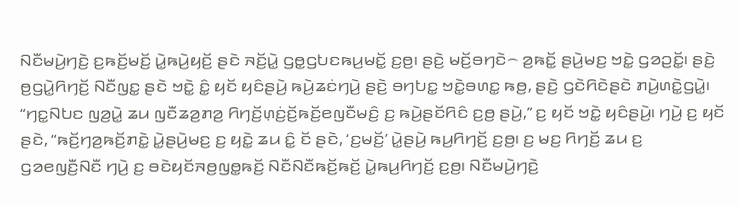ꤡꤢꤪꤗꤣꤧ꤬ꤚꤢꤧ꤬ ꤢ꤬ꤒꤢꤩ꤬ꤗꤢꤩ꤬ ꤣꤧ꤭ꤒꤣꤧ꤬ꤟꤢꤩ꤬ ꤔꤢꤧ ꤏꤢꤩ꤬ꤣꤧ꤭ ꤞꤥ꤭ꤞꤝꤢꤒꤣ꤬ꤗꤢꤩ꤭ ꤢ꤬ꤥ꤬꤯ ꤔꤢꤧ꤬ ꤗꤢꤩ꤬ꤋꤚꤢꤧ꤮ ꤤ꤬ꤒꤢꤩ꤭ ꤔꤣꤧ꤬ꤗꤢ꤬ ꤠꤢꤧ꤭ ꤞꤤꤑꤢꤩ꤭꤯ ꤔꤢꤧ꤬ ꤥ꤬ꤞꤣꤧ꤭ꤖꤚꤢꤩ꤬ ꤡꤢꤪꤜꤢ꤭ ꤔꤢꤧ ꤠꤢꤧ꤭ ꤢꤨ꤭ ꤟꤢꤩ ꤟꤢꤨꤔꤣꤧ꤬ ꤒꤣꤧ꤬ꤘꤢꤦꤚꤣꤧ꤬ ꤔꤢꤧ꤬ ꤋꤚꤝꤢ꤭ ꤠꤢꤧ꤭ꤋꤛꤢ꤭ ꤒꤥ꤬, ꤔꤢꤧ꤬ ꤞꤢꤧꤖꤢꤧꤔꤢꤧ ꤊꤣꤧ꤬ꤛꤢꤧ꤭ꤞꤣꤧ꤭꤯
“ꤚꤢ꤭ꤡꤝꤢ ꤜꤤ꤬ꤣꤧ꤭ ꤘꤣ ꤜꤢꤪꤘꤤ꤬ꤊꤤ꤬ ꤖꤚꤢꤩ꤬ꤛ꤫ꤢꤦ꤬ꤢꤩ꤬ꤒꤢꤩ꤬ꤕꤜꤢꤪꤗꤢꤨ꤬ ꤢ꤬ ꤒꤣꤧ꤬ꤔꤢꤩꤖꤢꤨ ꤢ꤬ꤥ꤬ ꤔꤣꤧ꤬,” ꤢ꤬ ꤟꤢꤩ ꤠꤢꤧ꤭ ꤟꤢꤨꤔꤣꤧ꤬꤯ ꤚꤣꤧ꤬ ꤢ꤬ ꤟꤢꤩ ꤔꤢꤧ, “ꤒꤢꤩ꤬ꤚꤤ꤬ꤒꤢꤩ꤬ꤊꤢꤧ꤭ ꤣꤧ꤭ꤔꤣꤧ꤬ꤗꤢ꤬ ꤢ꤬ ꤟꤢꤧ꤭ ꤘꤣ ꤢꤨ꤭ ꤢꤩ ꤔꤢꤧ, ‘ꤢ꤬ꤗꤢꤩ꤬’ ꤣꤧ꤭ꤔꤣꤧ꤬ ꤒꤣ꤬ꤖꤚꤢꤩ꤬ ꤢ꤬ꤥ꤬꤯ ꤢ꤬ ꤗꤢ꤬ ꤖꤚꤢꤩ꤬ ꤘꤣ ꤢ꤬ ꤞꤤꤕꤜꤢꤪ꤬ꤡꤢꤪ ꤚꤣꤧ꤬ ꤢ꤬ ꤋꤢꤧꤟꤢꤩꤏꤥ꤬ꤜꤥ꤭ꤒꤢꤩ꤬ ꤡꤢꤪꤡꤢꤪꤒꤢꤩ꤬ꤒꤢꤩ꤬ ꤣꤧ꤭ꤒꤣ꤬ꤖꤚꤢꤩ꤬ ꤢ꤬ꤥ꤬꤯ ꤡꤢꤪꤗꤣꤧ꤬ꤚꤢꤧ꤬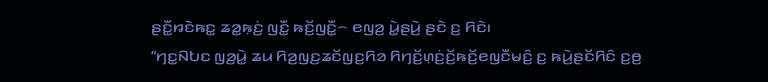ꤔꤢꤪ꤭ꤙꤢꤧꤒꤢ꤭ ꤘꤤ꤭ꤒ꤫ꤢꤦ꤬ ꤜꤢꤪ꤭ ꤒꤢꤩ꤬ꤜꤢꤪ꤭꤮ ꤕꤜꤤ꤬ ꤣꤧ꤭ꤔꤣꤧ꤬ ꤔꤢꤧ ꤢ꤬ ꤖꤢꤧ꤯
“ꤚꤢ꤭ꤡꤝꤢ ꤜꤤ꤬ꤣꤧ꤭ ꤘꤣ ꤖꤤ꤬ꤜꤢ꤬ꤘꤢꤩꤜꤢ꤬ꤖꤤ ꤖꤚꤢꤩ꤬ꤛ꤫ꤢꤦ꤬ꤢꤩ꤬ꤒꤢꤩ꤬ꤕꤜꤢꤪꤗꤢꤨ꤬ ꤢ꤬ ꤒꤣꤧ꤬ꤔꤢꤩꤖꤢꤨ ꤢ꤬ꤥ꤬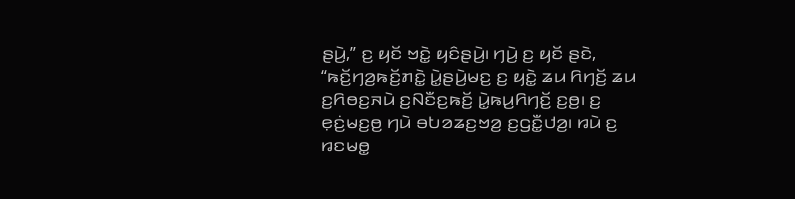ꤔꤣꤧ꤬,” ꤢ꤬ ꤟꤢꤩ ꤠꤢꤧ꤭ ꤟꤢꤨꤔꤣꤧ꤬꤯ ꤚꤣꤧ꤬ ꤢ꤬ ꤟꤢꤩ ꤔꤢꤧ, “ꤒꤢꤩ꤬ꤚꤤ꤬ꤒꤢꤩ꤬ꤊꤢꤧ꤭ ꤣꤧ꤭ꤔꤣꤧ꤬ꤗꤢ꤬ ꤢ꤬ ꤟꤢꤧ꤭ ꤘꤣ ꤖꤚꤢꤩ꤬ ꤘꤣ ꤢ꤬ꤖꤥꤢ꤬ꤏꤣꤧ ꤢ꤬ꤡꤢꤪꤢ꤬ꤒꤢꤩ꤬ ꤣꤧ꤭ꤒꤣ꤬ꤖꤚꤢꤩ꤬ ꤢ꤬ꤥ꤬꤯ ꤢ꤬ ꤕ꤫ꤢꤦ꤬ꤗꤢ꤬ꤥ꤬ ꤚꤣꤧ ꤋꤝꤤꤘꤢ꤬ꤠꤤ꤬ ꤢ꤬ꤞꤢꤪ꤭ꤓꤤ꤬꤯ ꤙꤣꤧ ꤢ꤬ ꤙꤢꤗꤥ꤭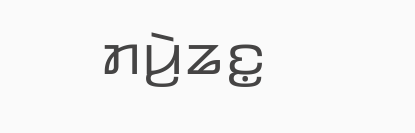ꤊꤣꤧ꤬ꤘꤢ꤭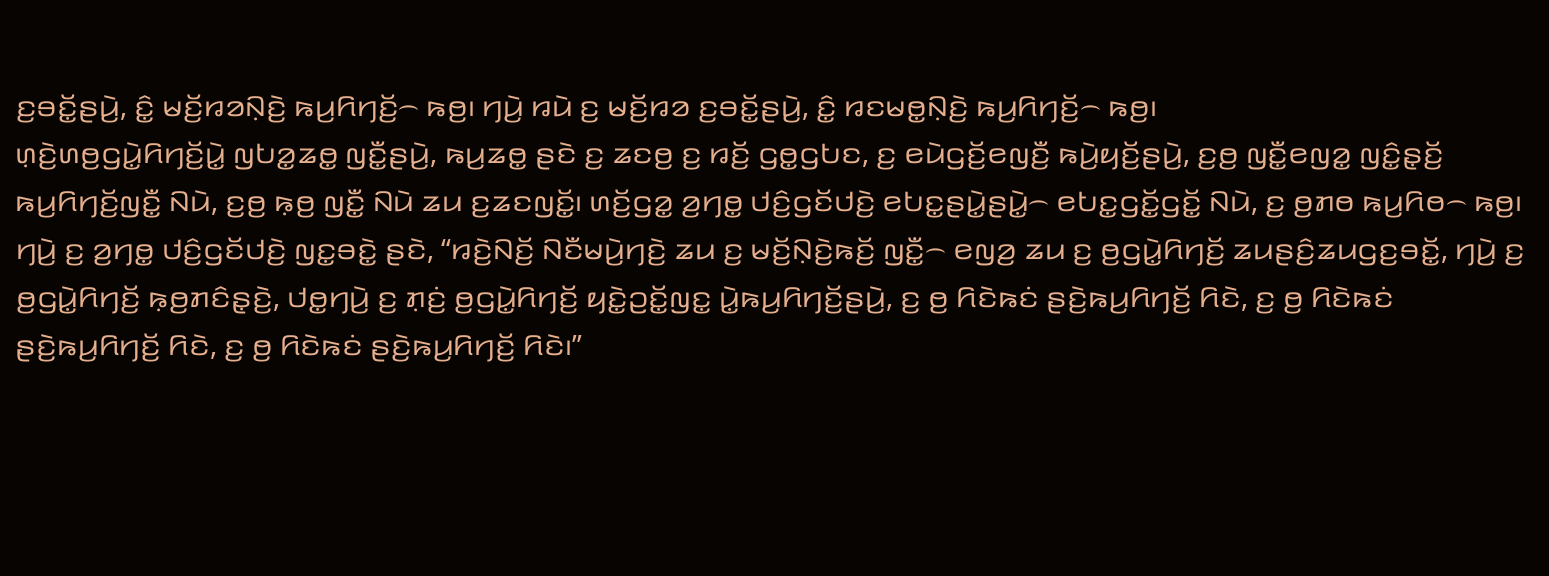ꤢ꤬ꤋꤢꤩ꤭ꤔꤣꤧ꤬, ꤢꤨ꤭ ꤗꤢꤩ꤬ꤙꤤꤡ꤫ꤢꤧ꤬ ꤒꤣ꤬ꤖꤚꤢꤩ꤬꤮ ꤒꤥ꤬꤯ ꤚꤣꤧ꤬ ꤙꤣꤧ ꤢ꤬ ꤗꤢꤩ꤬ꤙꤤ ꤢ꤬ꤋꤢꤩ꤭ꤔꤣꤧ꤬, ꤢꤨ꤭ ꤙꤢꤗꤥ꤭ꤡ꤫ꤢꤧ꤬ ꤒꤣ꤬ꤖꤚꤢꤩ꤬꤮ ꤒꤥ꤬꤯
ꤛ꤫ꤢꤧ꤬ꤛꤥ꤬ꤞꤣꤧ꤭ꤖꤚꤢꤩ꤬ꤣꤧ꤭ ꤜꤝꤤ꤭ꤘꤥ꤭ ꤜꤢꤪ꤭ꤔꤣꤧ꤬, ꤒꤣ꤬ꤘꤥ꤭ ꤔꤢꤧ ꤢ꤬ ꤘꤢꤥ꤬ ꤢ꤬ ꤙꤢꤩ꤬ ꤞꤥ꤭ꤞꤝꤢ, ꤢ꤬ ꤕꤣꤧꤞꤢꤩ꤬ꤕꤜꤢꤪ꤬ ꤒꤣꤧ꤬ꤟꤢꤩ꤬ꤔꤣꤧ꤬, ꤢ꤬ꤥ꤬ ꤜꤢꤪ꤭ꤕꤜꤤ꤭ ꤜꤢꤨ꤭ꤔ꤫ꤢꤩ꤬ ꤒꤣ꤬ꤖꤚꤢꤩ꤬ꤜꤢꤪ꤭ ꤡꤣꤧ, ꤢ꤬ꤥ꤬ ꤒ꤫ꤥ꤬ ꤜꤢꤪ꤭ ꤡꤣꤧ ꤘꤣ ꤢ꤬ꤘꤢꤜꤢꤩ꤭꤯ ꤛꤢꤩ꤬ꤞꤤ꤭ ꤤ꤬ꤚꤥ꤭ ꤓꤢꤨ꤬ꤞꤢꤩꤓꤢꤧ꤬ ꤕꤝꤢ꤭ꤔꤣꤧ꤭ꤔꤣꤧ꤭꤮ ꤕꤝꤢ꤭ꤞꤢꤩ꤭ꤞꤢꤩ꤭ ꤡꤣꤧ, ꤢ꤬ ꤥ꤬ꤊꤥ ꤒꤣ꤬ꤖꤥ꤮ ꤒꤥ꤬꤯ ꤚꤣꤧ꤬ ꤢ꤬ ꤤ꤬ꤚꤥ꤭ ꤓꤢꤨ꤬ꤞꤢꤩꤓꤢꤧ꤬ ꤜꤢ꤭ꤋꤢꤧ꤭ ꤔꤢꤧ, “ꤙꤢꤧ꤬ꤡꤢꤩ꤬ ꤡꤢꤪꤗꤣꤧ꤬ꤚꤢꤧ꤬ ꤘꤣ ꤢ꤬ ꤗꤢꤩ꤬ꤡ꤫ꤢꤧ꤬ꤒꤢꤩ꤬ ꤜꤢꤪ꤭꤮ ꤕꤜꤤ꤬ ꤘꤣ ꤢ꤬ ꤥ꤬ꤞꤣꤧ꤭ꤖꤚꤢꤩ꤬ ꤘꤣꤔꤢꤨ꤬ꤘꤣꤞꤢ꤬ꤋꤢꤩ꤭, ꤚꤣꤧ꤬ ꤢ꤬ ꤥ꤬ꤞꤣꤧ꤭ꤖꤚꤢꤩ꤬ ꤒ꤫ꤥ꤬ꤊꤢꤨꤔ꤫ꤢꤧ꤬, ꤓꤥ꤭ꤚꤣꤧ꤬ ꤢ꤬ ꤊ꤫ꤢꤦ꤬ ꤥ꤬ꤞꤣꤧ꤭ꤖꤚꤢꤩ꤬ ꤟꤢꤧ꤭ꤑꤢꤩ꤭ꤜꤢ꤭ ꤣꤧ꤭ꤒꤣ꤬ꤖꤚꤢꤩ꤬ꤔꤣꤧ꤬, ꤢ꤬ ꤥ꤬ ꤖꤢꤧꤒꤢꤦ ꤔꤢꤧ꤬ꤒꤣ꤬ꤖꤚꤢꤩ꤬ ꤖꤢꤧ, ꤢ꤬ ꤥ꤬ ꤖꤢꤧꤒꤢꤦ ꤔꤢꤧ꤬ꤒꤣ꤬ꤖꤚꤢꤩ꤬ ꤖꤢꤧ, ꤢ꤬ ꤥ꤬ ꤖꤢꤧꤒꤢꤦ ꤔꤢꤧ꤬ꤒꤣ꤬ꤖꤚꤢꤩ꤬ ꤖꤢꤧ꤯”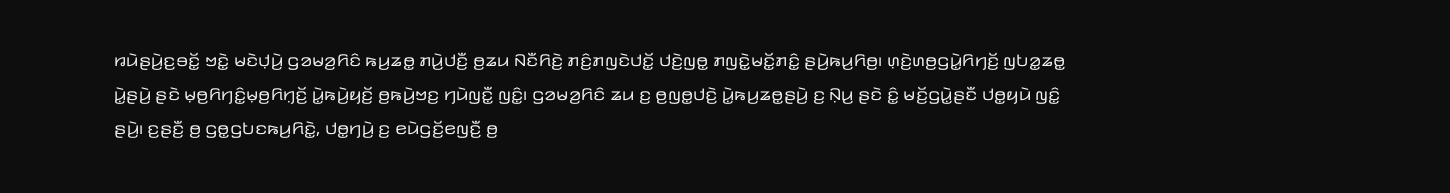ꤙꤣꤧꤔꤣꤧ꤬ꤢ꤬ꤋꤢꤩ꤭ ꤠꤢꤧ꤭ ꤗꤢꤧꤓ꤫ꤣꤧ꤬ ꤞꤤꤗꤤ꤬ꤖꤢꤨ ꤒꤣ꤬ꤘꤥ꤭ ꤊꤣꤧ꤬ꤓꤢꤪ꤬ ꤥ꤬ꤘꤣ ꤡꤢꤪꤖꤢꤧ꤬ ꤊꤢꤨ꤬ꤊꤜꤢꤧꤓꤢꤩ꤭ ꤓꤢꤧ꤬ꤜꤥ꤭ ꤊꤜꤢꤧ꤭ꤗꤢꤩ꤭ꤊꤢꤨ꤭ ꤔꤣꤧ꤬ꤒꤣ꤬ꤖꤥ꤬꤯ ꤛ꤫ꤢꤧ꤬ꤛꤥ꤬ꤞꤣꤧ꤭ꤖꤚꤢꤩ꤬ ꤜꤝꤤ꤭ꤘꤥ꤭ ꤣꤧ꤭ꤔꤣꤧ꤬ ꤔꤢꤧ ꤗ꤫ꤥ꤬ꤖꤚꤢꤨ꤭ꤗ꤫ꤥ꤬ꤖꤚ꤫ꤢꤩ꤬ ꤣꤧ꤭ꤒꤣꤧ꤬ꤟꤢꤩ꤬ ꤥ꤬ꤒꤣꤧ꤬ꤠꤢ꤬ ꤚꤣꤧꤜꤢꤪ꤭ ꤜꤢꤨ꤭꤯ ꤞꤤꤗꤤ꤬ꤖꤢꤨ ꤘꤣ ꤢ꤬ ꤥ꤬ꤜꤥ꤭ꤓꤢꤧ꤬ ꤣꤧ꤭ꤒꤣ꤬ꤘꤥ꤭ꤔꤣꤧ꤬ ꤢ꤬ ꤡ꤫ꤣ꤬ ꤔꤢꤧ ꤢꤨ꤭ ꤗꤢꤩ꤬ꤞꤣꤧ꤭ꤔꤢꤪ ꤓꤥ꤭ꤟꤣꤧ ꤜꤢꤨ꤭ ꤔꤣꤧ꤬꤯ ꤢ꤬ꤔꤢꤪ꤬ ꤥ꤬ ꤞꤥ꤭ꤞꤝꤢꤒꤣ꤬ꤖꤢꤧ꤭, ꤓꤥ꤭ꤚꤣꤧ꤬ ꤢ꤬ ꤕꤣꤧꤞꤢꤩ꤬ꤕꤜꤢꤪ꤬ ꤥ꤬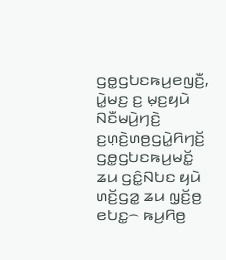ꤞꤥ꤭ꤞꤝꤢꤒꤣ꤬ꤕꤜꤢꤪ꤬, ꤣꤧ꤭ꤗꤢ꤬ ꤢ꤬ ꤗ꤫ꤢ꤬ꤟꤣꤧ ꤡꤢꤪꤗꤣꤧ꤬ꤚꤢꤧ꤬ ꤢ꤬ꤛ꤫ꤢꤧ꤬ꤛꤥ꤬ꤞꤣꤧ꤭ꤖꤚꤢꤩ꤬ ꤞꤥ꤭ꤞꤝꤢꤒꤣ꤬ꤗꤢꤩ꤭ ꤘꤣ ꤞꤢꤨ꤭ꤡꤝꤢ ꤟꤣꤧ ꤛꤢꤩ꤬ꤞꤤ꤭ ꤘꤣ ꤜ꤫ꤢꤩ꤬ꤥ꤬ ꤕꤝꤢ꤭꤮ ꤒꤣ꤬ꤖꤥ꤬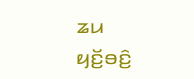ꤘꤣ ꤟꤢꤩ꤬ꤋꤢꤨ꤬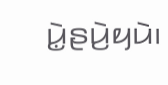ꤣꤧ꤭ꤔꤣꤧ꤬ꤟꤣꤧ꤯